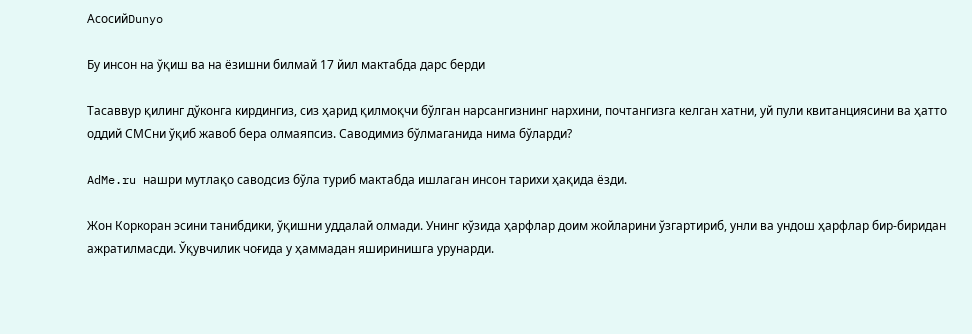АсосийDunyo

Бу инсон на ўқиш ва на ёзишни билмай 17 йил мактабда дарс берди

Тасаввур қилинг дўконга кирдингиз, сиз ҳарид қилмоқчи бўлган нарсангизнинг нархини, почтангизга келган хатни, уй пули квитанциясини ва ҳатто оддий СМСни ўқиб жавоб бера олмаяпсиз. Саводимиз бўлмаганида нима бўларди?

AdMe.ru нашри мутлақо саводсиз бўла туриб мактабда ишлаган инсон тарихи ҳақида ёзди.

Жон Коркоран эсини танибдики, ўқишни уддалай олмади. Унинг кўзида ҳарфлар доим жойларини ўзгартириб, унли ва ундош ҳарфлар бир-биридан ажратилмасди. Ўқувчилик чоғида у ҳаммадан яширинишга урунарди.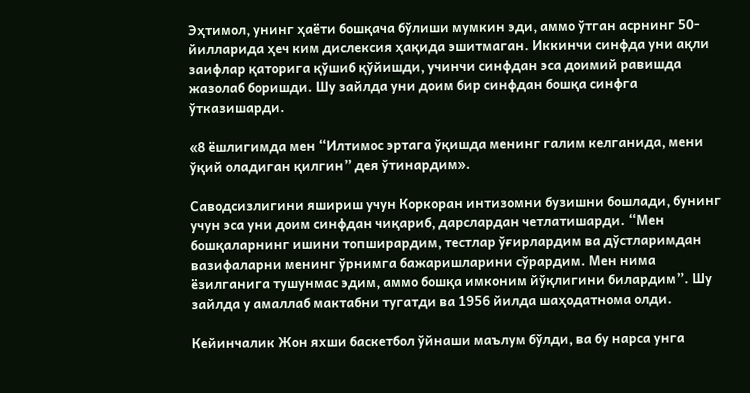Эҳтимол, унинг ҳаёти бошқача бўлиши мумкин эди, аммо ўтган асрнинг 50-йилларида ҳеч ким дислексия ҳақида эшитмаган. Иккинчи синфда уни ақли заифлар қаторига қўшиб қўйишди, учинчи синфдан эса доимий равишда жазолаб боришди. Шу зайлда уни доим бир синфдан бошқа синфга ўтказишарди.

«8 ёшлигимда мен “Илтимос эртага ўқишда менинг галим келганида, мени ўқий оладиган қилгин” дея ўтинардим».

Саводсизлигини яшириш учун Коркоран интизомни бузишни бошлади, бунинг учун эса уни доим синфдан чиқариб, дарслардан четлатишарди. “Мен бошқаларнинг ишини топширардим, тестлар ўғирлардим ва дўстларимдан вазифаларни менинг ўрнимга бажаришларини сўрардим. Мен нима ёзилганига тушунмас эдим, аммо бошқа имконим йўқлигини билардим”. Шу зайлда у амаллаб мактабни тугатди ва 1956 йилда шаҳодатнома олди.

Кейинчалик Жон яхши баскетбол ўйнаши маълум бўлди, ва бу нарса унга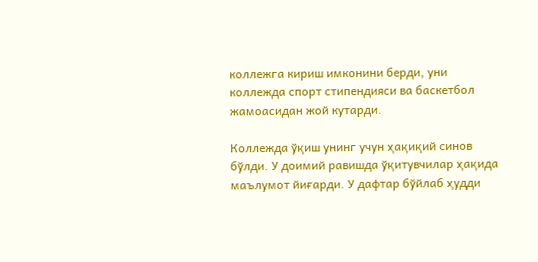коллежга кириш имконини берди, уни коллежда спорт стипендияси ва баскетбол жамоасидан жой кутарди.

Коллежда ўқиш унинг учун ҳақиқий синов бўлди. У доимий равишда ўқитувчилар ҳақида маълумот йиғарди. У дафтар бўйлаб ҳудди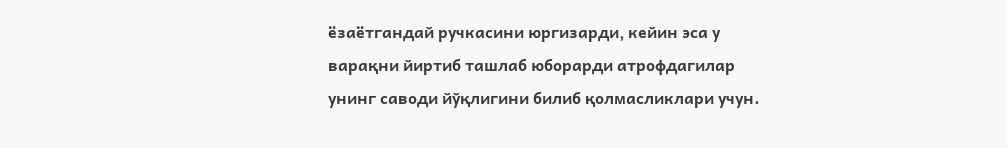ёзаётгандай ручкасини юргизарди, кейин эса у варақни йиртиб ташлаб юборарди атрофдагилар унинг саводи йўқлигини билиб қолмасликлари учун.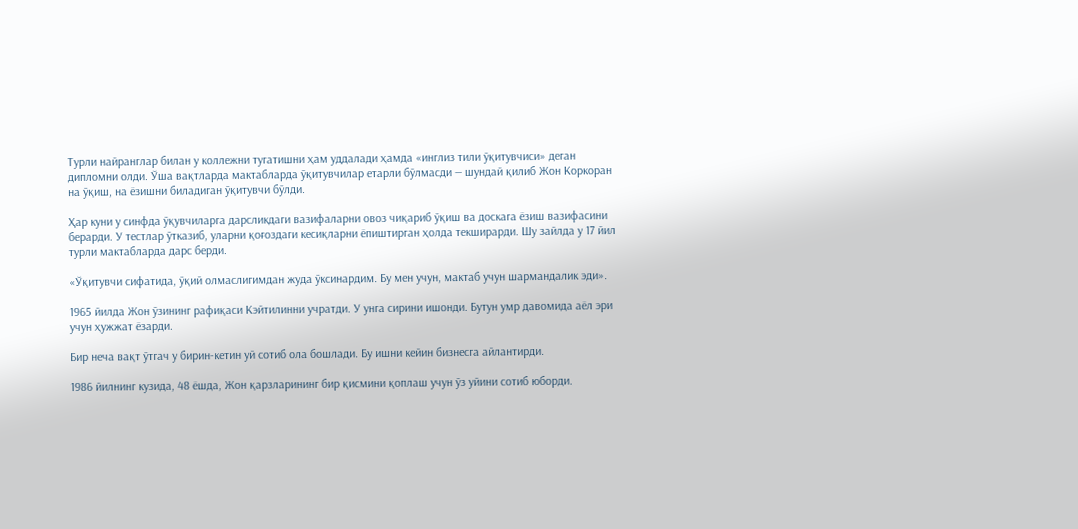Турли найранглар билан у коллежни тугатишни ҳам уддалади ҳамда «инглиз тили ўқитувчиси» деган дипломни олди. Ўша вақтларда мактабларда ўқитувчилар етарли бўлмасди — шундай қилиб Жон Коркоран на ўқиш, на ёзишни биладиган ўқитувчи бўлди.

Ҳар куни у синфда ўқувчиларга дарсликдаги вазифаларни овоз чиқариб ўқиш ва доскага ёзиш вазифасини берарди. У тестлар ўтказиб, уларни қоғоздаги кесиқларни ёпиштирган ҳолда текширарди. Шу зайлда у 17 йил турли мактабларда дарс берди.

«Ўқитувчи сифатида, ўқий олмаслигимдан жуда ўксинардим. Бу мен учун, мактаб учун шармандалик эди».

1965 йилда Жон ўзининг рафиқаси Кэйтилинни учратди. У унга сирини ишонди. Бутун умр давомида аёл эри учун ҳужжат ёзарди.

Бир неча вақт ўтгач у бирин-кетин уй сотиб ола бошлади. Бу ишни кейин бизнесга айлантирди.

1986 йилнинг кузида, 48 ёшда, Жон қарзларининг бир қисмини қоплаш учун ўз уйини сотиб юборди.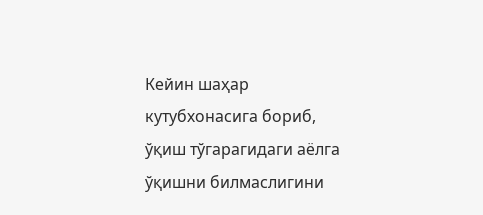Кейин шаҳар кутубхонасига бориб, ўқиш тўгарагидаги аёлга ўқишни билмаслигини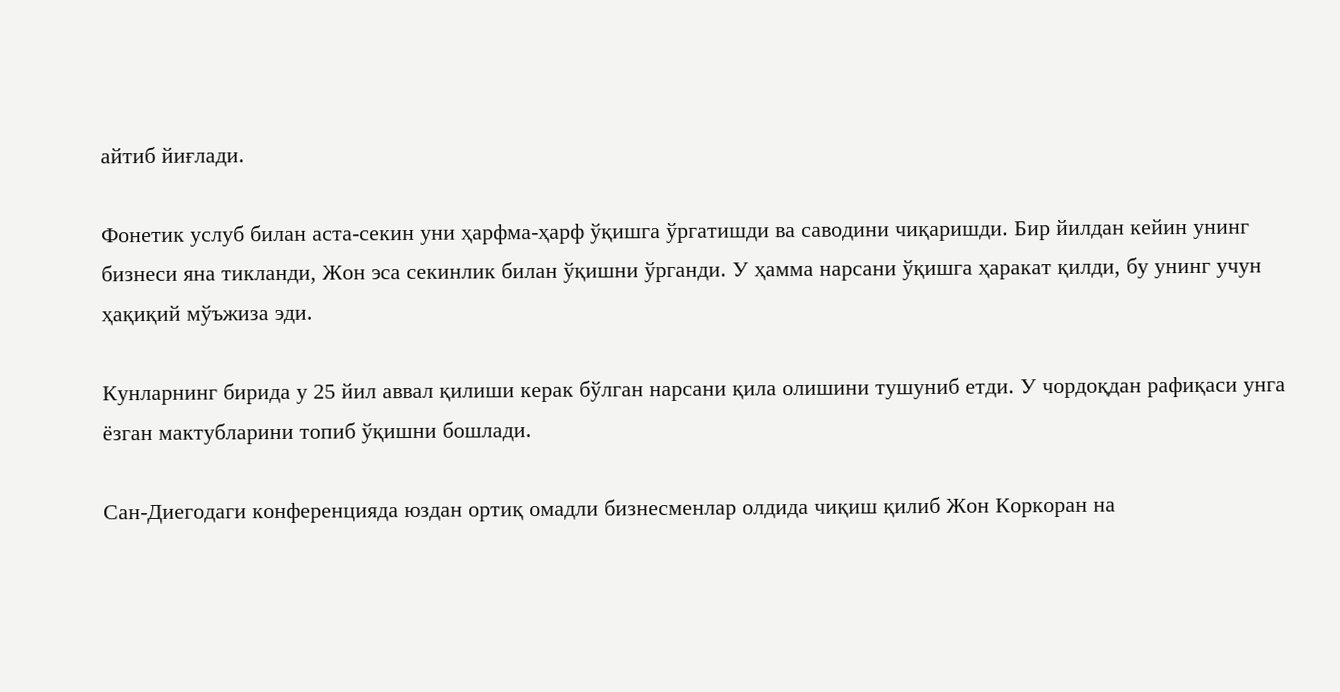айтиб йиғлади.

Фонетик услуб билан аста-секин уни ҳарфма-ҳарф ўқишга ўргатишди ва саводини чиқаришди. Бир йилдан кейин унинг бизнеси яна тикланди, Жон эса секинлик билан ўқишни ўрганди. У ҳамма нарсани ўқишга ҳаракат қилди, бу унинг учун ҳақиқий мўъжиза эди.

Кунларнинг бирида у 25 йил аввал қилиши керак бўлган нарсани қила олишини тушуниб етди. У чордоқдан рафиқаси унга ёзган мактубларини топиб ўқишни бошлади.

Сан-Диегодаги конференцияда юздан ортиқ омадли бизнесменлар олдида чиқиш қилиб Жон Коркоран на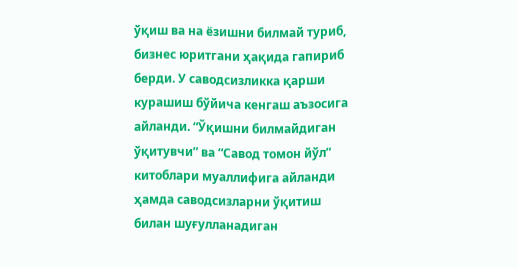ўқиш ва на ёзишни билмай туриб, бизнес юритгани ҳақида гапириб берди. У саводсизликка қарши курашиш бўйича кенгаш аъзосига айланди. “Ўқишни билмайдиган ўқитувчи” ва “Савод томон йўл” китоблари муаллифига айланди ҳамда саводсизларни ўқитиш билан шуғулланадиган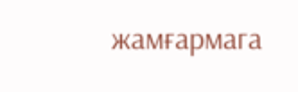жамғармага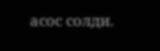асос солди.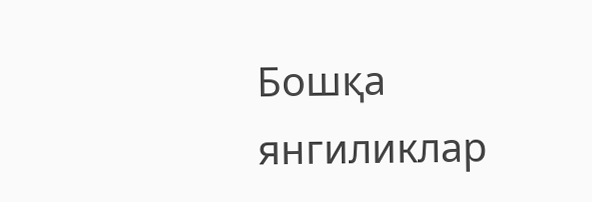Бошқа янгиликлар